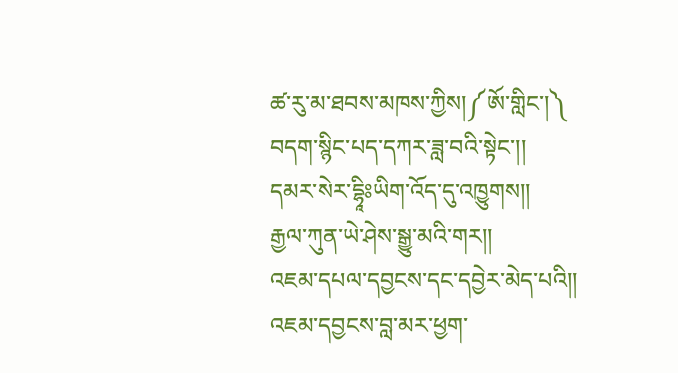ཚ་རུ་མ་ཐབས་མཁས་ཀྱིས།༼ཨོ་གླིང་།༽
བདག་སྙིང་པད་དཀར་ཟླ་བའི་སྟེང་།།
དམར་སེར་དྷཱིཿཡིག་འོད་དུ་འཁྱུགས།།
རྒྱལ་ཀུན་ཡེ་ཤེས་སྒྱུ་མའི་གར།།
འཇམ་དཔལ་དབྱངས་དང་དབྱེར་མེད་པའི།།
འཇམ་དབྱངས་བླ་མར་ཕྱག་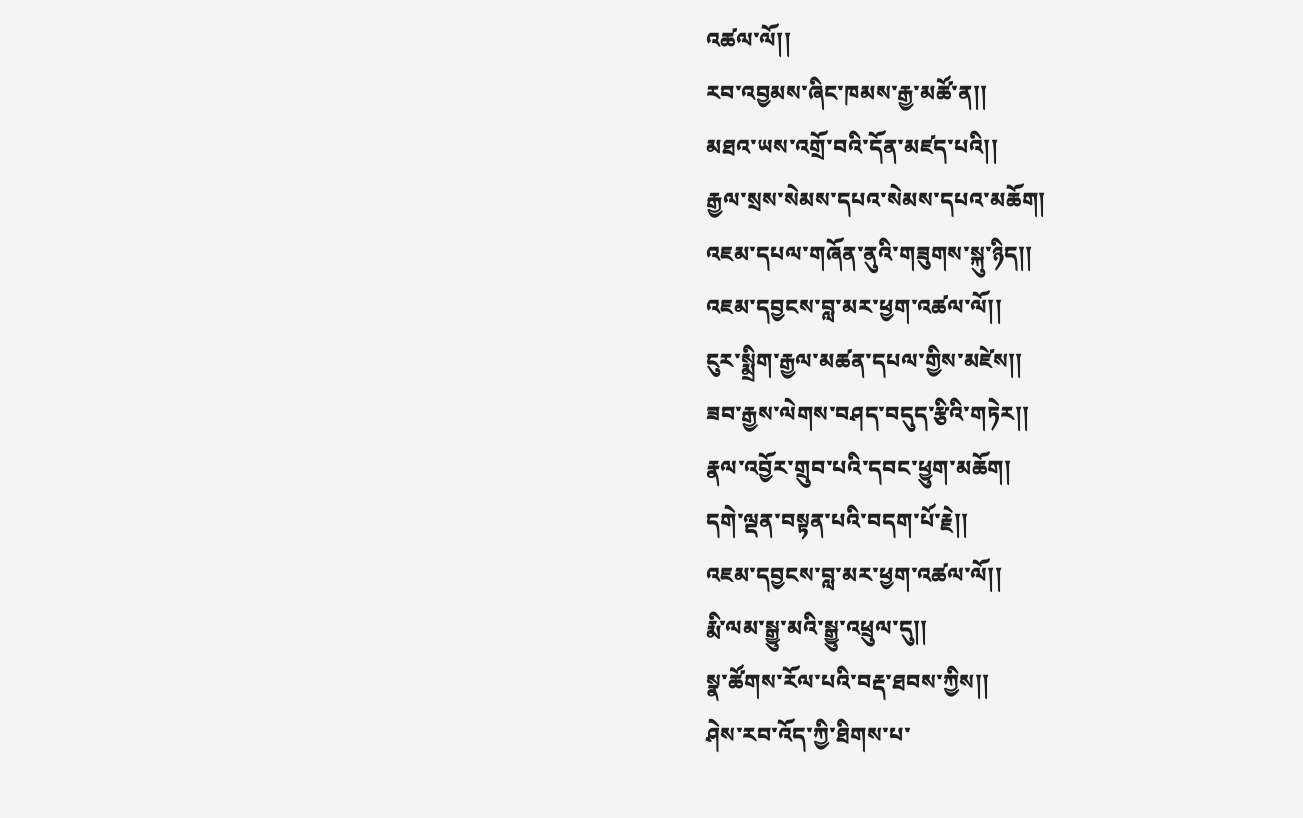འཚལ་ལོ།།
རབ་འབྱམས་ཞིང་ཁམས་རྒྱ་མཚོ་ན།།
མཐའ་ཡས་འགྲོ་བའི་དོན་མཛད་པའི།།
རྒྱལ་སྲས་སེམས་དཔའ་སེམས་དཔའ་མཆོག།
འཇམ་དཔལ་གཞོན་ནུའི་གཟུགས་སྐུ་ཉིད།།
འཇམ་དབྱངས་བླ་མར་ཕྱག་འཚལ་ལོ།།
ངུར་སྨྲིག་རྒྱལ་མཚན་དཔལ་གྱིས་མཛེས།།
ཟབ་རྒྱས་ལེགས་བཤད་བདུད་རྩིའི་གཏེར།།
རྣལ་འབྱོར་གྲུབ་པའི་དབང་ཕྱུག་མཆོག།
དགེ་ལྡན་བསྟན་པའི་བདག་པོ་རྗེ།།
འཇམ་དབྱངས་བླ་མར་ཕྱག་འཚལ་ལོ།།
རྨི་ལམ་སྒྱུ་མའི་སྒྱུ་འཕྲུལ་དུ།།
སྣ་ཚོགས་རོལ་པའི་བརྡ་ཐབས་ཀྱིས།།
ཤེས་རབ་འོད་ཀྱི་ཐིགས་པ་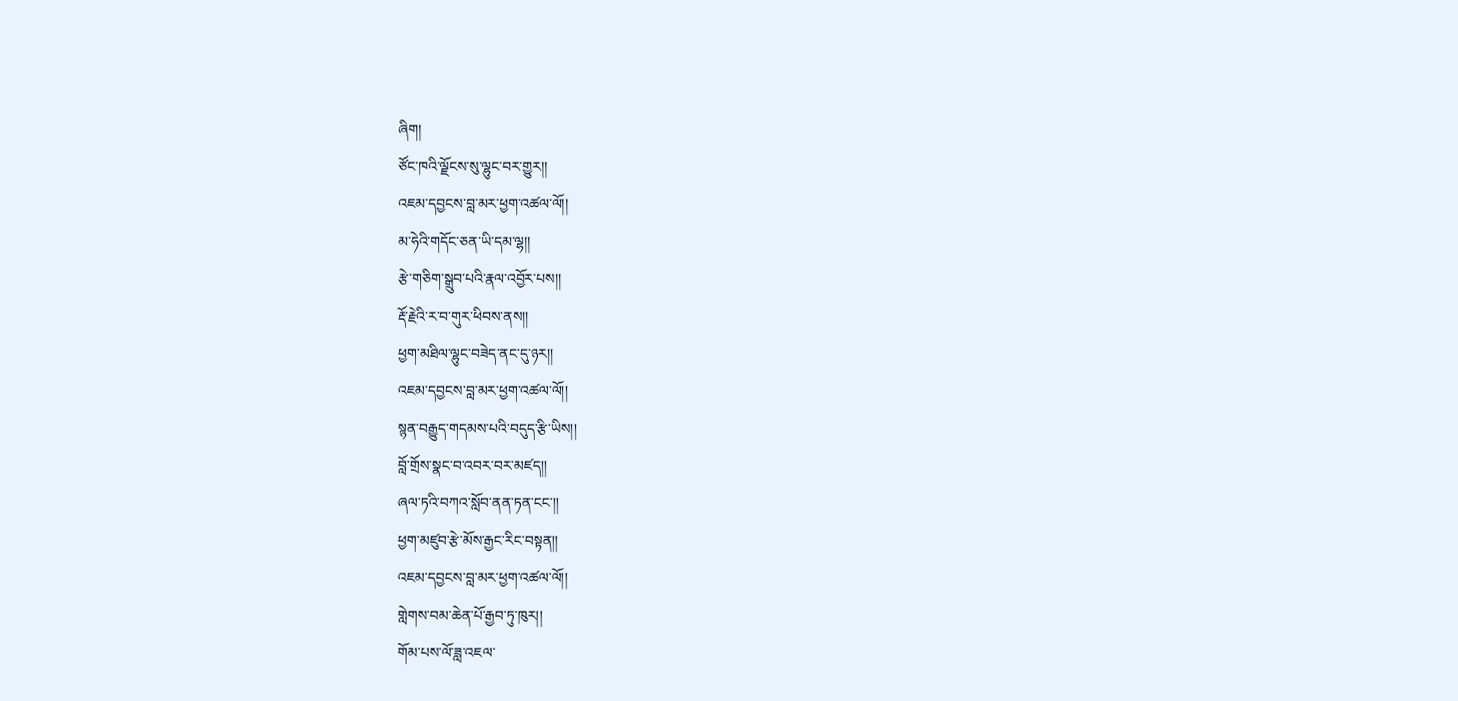ཞིག།
ཙོང་ཁའི་ལྗོངས་སུ་ལྷུང་བར་གྱུར།།
འཇམ་དབྱངས་བླ་མར་ཕྱག་འཚལ་ལོ།།
མ་ཧེའི་གདོང་ཅན་ཡི་དམ་ལྷ།།
རྩེ་གཅིག་སྒྲུབ་པའི་རྣལ་འབྱོར་པས།།
རྡོ་རྗེའི་ར་བ་གུར་ཕིབས་ནས།།
ཕྱག་མཐིལ་ལྷུང་བཟེད་ནང་དུ་ཉར།།
འཇམ་དབྱངས་བླ་མར་ཕྱག་འཚལ་ལོ།།
སྙན་བརྒྱུད་གདམས་པའི་བདུད་རྩི་ཡིས།།
བློ་གྲོས་སྣང་བ་འབར་བར་མཛད།།
ཞལ་ཏའི་བཀའ་སློབ་ནན་ཏན་ངང་།།
ཕྱག་མཛུབ་རྩེ་མོས་རྒྱང་རིང་བསྟན།།
འཇམ་དབྱངས་བླ་མར་ཕྱག་འཚལ་ལོ།།
གླེགས་བམ་ཆེན་པོ་རྒྱབ་ཏུ་ཁུར།།
གོམ་པས་ལོ་ཟླ་འཇལ་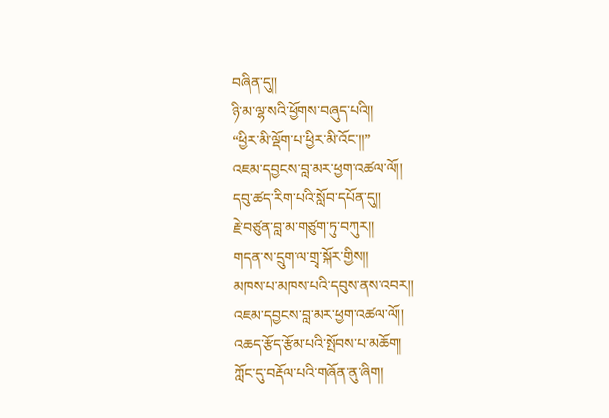བཞིན་དུ།།
ཉི་མ་ལྷ་སའི་ཕྱོགས་བཞུད་པའི།།
“ཕྱིར་མི་ལྡོག་པ་ཕྱིར་མི་འོང་།།”
འཇམ་དབྱངས་བླ་མར་ཕྱག་འཚལ་ལོ།།
དབུ་ཚད་རིག་པའི་སློབ་དཔོན་དུ།།
རྗེ་བཙུན་བླ་མ་གཙུག་ཏུ་བཀུར།།
གདན་ས་དྲུག་ལ་གྲྭ་སྐོར་གྱིས།།
མཁས་པ་མཁས་པའི་དབུས་ནས་འབར།།
འཇམ་དབྱངས་བླ་མར་ཕྱག་འཚལ་ལོ།།
འཆད་རྩོད་རྩོམ་པའི་སྤོབས་པ་མཆོག།
ཀློང་དུ་བརྡོལ་པའི་གཞོན་ནུ་ཞིག།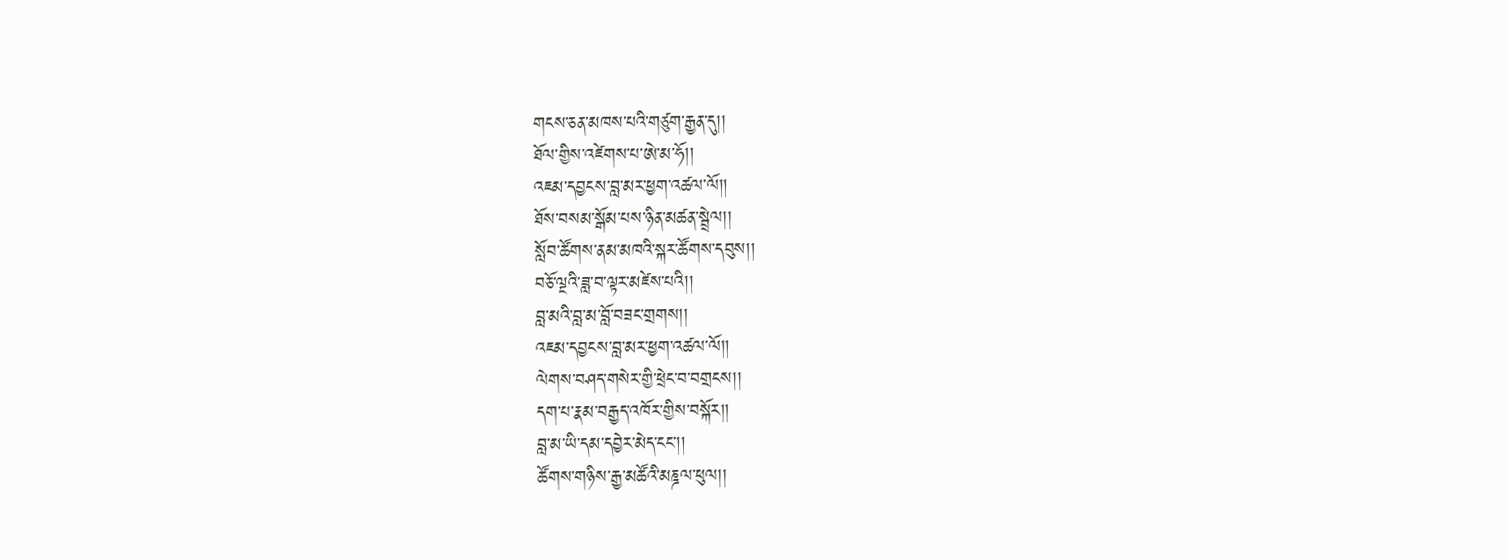གངས་ཅན་མཁས་པའི་གཙུག་རྒྱན་དུ།།
ཐོལ་གྱིས་འཛེགས་པ་ཨེ་མ་ཧོ།།
འཇམ་དབྱངས་བླ་མར་ཕྱག་འཚལ་ལོ།།
ཐོས་བསམ་སྒོམ་པས་ཉིན་མཚན་སྦྲེལ།།
སློབ་ཚོགས་ནམ་མཁའི་སྐར་ཚོགས་དབུས།།
བཅོ་ལྔའི་ཟླ་བ་ལྟར་མཛེས་པའི།།
བླ་མའི་བླ་མ་བློ་བཟང་གྲགས།།
འཇམ་དབྱངས་བླ་མར་ཕྱག་འཚལ་ལོ།།
ལེགས་བཤད་གསེར་གྱི་ཕྲེང་བ་བགྲངས།།
དག་པ་རྣམ་བརྒྱད་འཁོར་གྱིས་བསྐོར།།
བླ་མ་ཡི་དམ་དབྱེར་མེད་ངང་།།
ཚོགས་གཉིས་རྒྱ་མཚོའི་མཎྜལ་ཕུལ།།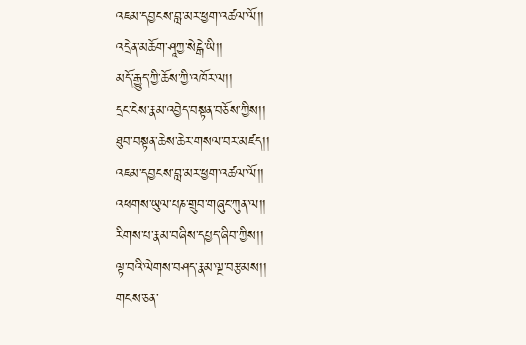འཇམ་དབྱངས་བླ་མར་ཕྱག་འཚལ་ལོ།།
འདྲེན་མཆོག་ཤཱཀྱ་སེངྒེ་ཡི།།
མདོ་རྒྱུད་ཀྱི་ཆོས་ཀྱི་འཁོར་ལ།།
དྲང་ངེས་རྣམ་འབྱེད་བསྟན་བཅོས་ཀྱིས།།
ཐུབ་བསྟན་ཆེས་ཆེར་གསལ་བར་མཛད།།
འཇམ་དབྱངས་བླ་མར་ཕྱག་འཚལ་ལོ།།
འཕགས་ཡུལ་པཎ་གྲུབ་གཞུང་ཀུན་ལ།།
རིགས་པ་རྣམ་བཞིས་དཔྱད་ཞིབ་ཀྱིས།།
ལྟ་བའི་ལེགས་བཤད་རྣམ་ལྔ་བརྩམས།།
གངས་ཅན་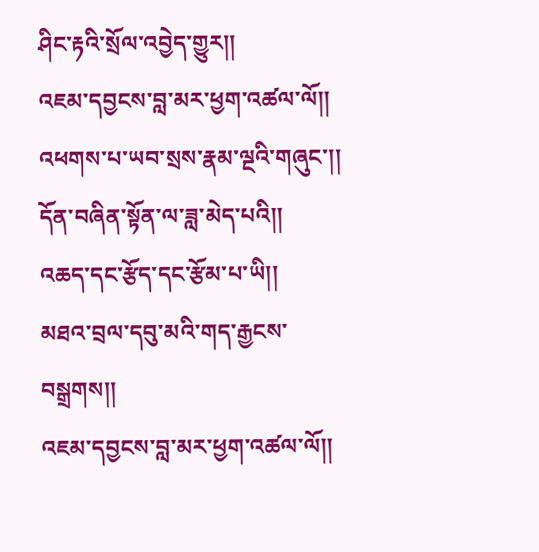ཤིང་རྟའི་སྲོལ་འབྱེད་གྱུར།།
འཇམ་དབྱངས་བླ་མར་ཕྱག་འཚལ་ལོ།།
འཕགས་པ་ཡབ་སྲས་རྣམ་ལྔའི་གཞུང་།།
དོན་བཞིན་སྟོན་ལ་ཟླ་མེད་པའི།།
འཆད་དང་རྩོད་དང་རྩོམ་པ་ཡི།།
མཐའ་བྲལ་དབུ་མའི་གད་རྒྱངས་བསྒྲགས།།
འཇམ་དབྱངས་བླ་མར་ཕྱག་འཚལ་ལོ།།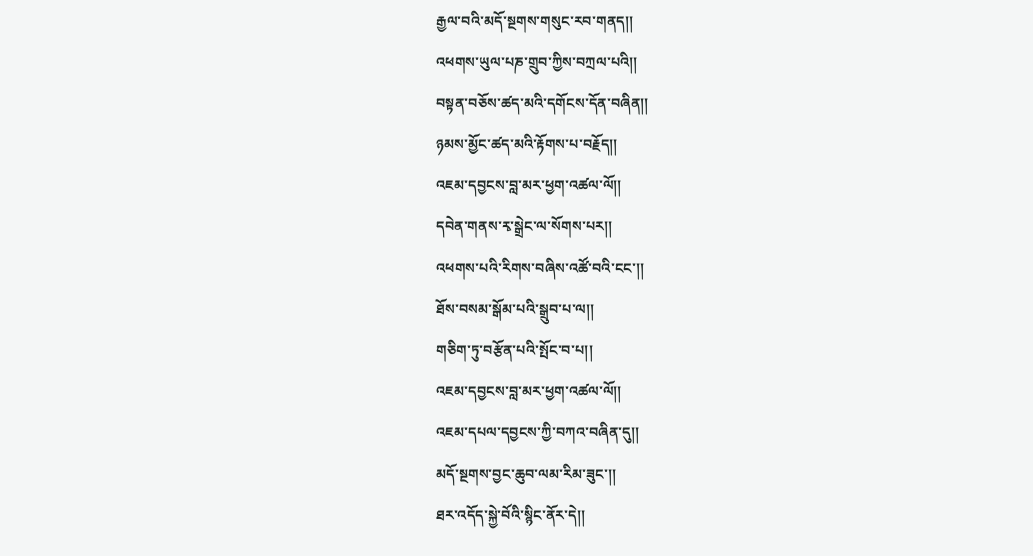རྒྱལ་བའི་མདོ་སྔགས་གསུང་རབ་གནད།།
འཕགས་ཡུལ་པཎ་གྲུབ་ཀྱིས་བཀྲལ་པའི།།
བསྟན་བཅོས་ཚད་མའི་དགོངས་དོན་བཞིན།།
ཉམས་མྱོང་ཚད་མའི་རྟོགས་པ་བརྗོད།།
འཇམ་དབྱངས་བླ་མར་ཕྱག་འཚལ་ལོ།།
དབེན་གནས་རྭ་སྒྲེང་ལ་སོགས་པར།།
འཕགས་པའི་རིགས་བཞིས་འཚོ་བའི་ངང་།།
ཐོས་བསམ་སྒོམ་པའི་སྒྲུབ་པ་ལ།།
གཅིག་ཏུ་བརྩོན་པའི་སྤོང་བ་པ།།
འཇམ་དབྱངས་བླ་མར་ཕྱག་འཚལ་ལོ།།
འཇམ་དཔལ་དབྱངས་ཀྱི་བཀའ་བཞིན་དུ།།
མདོ་སྔགས་བྱང་ཆུབ་ལམ་རིམ་ཟུང་།།
ཐར་འདོད་སྐྱེ་བོའི་སྙིང་ནོར་དེ།།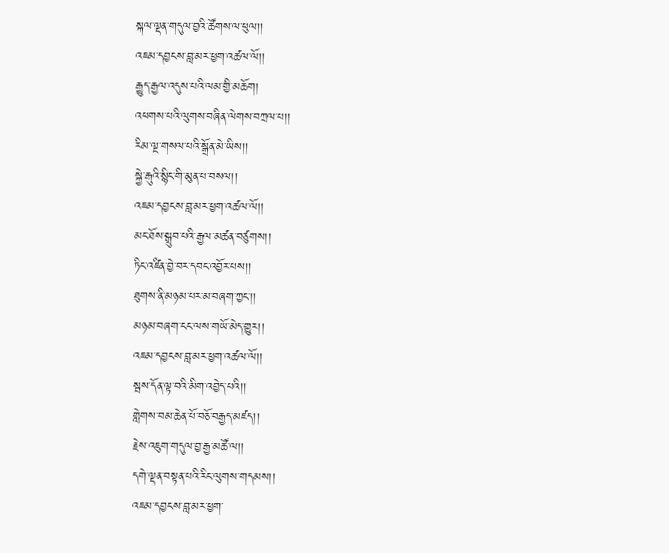སྐལ་ལྡན་གདུལ་བྱའི་ཚོགས་ལ་ཕུལ།།
འཇམ་དབྱངས་བླ་མར་ཕྱག་འཚལ་ལོ།།
རྒྱུད་རྒྱལ་འདུས་པའི་ལམ་གྱི་མཆོག།
འཕགས་པའི་ལུགས་བཞིན་ལེགས་བཀྲལ་པ།།
རིམ་ལྔ་གསལ་པའི་སྒྲོན་མེ་ཡིས།།
སྐྱེ་རྒུའི་སྙིང་གི་མུན་པ་བསལ།།
འཇམ་དབྱངས་བླ་མར་ཕྱག་འཚལ་ལོ།།
མང་ཐོས་སྒྲུབ་པའི་རྒྱལ་མཚན་བཙུགས།།
ཏིང་འཛིན་བྱེ་བར་དབང་འབྱོར་པས།།
ཐུགས་ནི་མཉམ་པར་མ་བཞག་ཀྱང་།།
མཉམ་བཞག་ངང་ལས་གཡོ་མེད་གྱུར།།
འཇམ་དབྱངས་བླ་མར་ཕྱག་འཚལ་ལོ།།
སྦས་དོན་ལྟ་བའི་མིག་འབྱེད་པའི།།
གླེགས་བམ་ཆེན་པོ་བཅོ་བརྒྱད་མཛད།།
རྗེས་འཇུག་གདུལ་བྱ་རྒྱ་མཚོ་ལ།།
དགེ་ལྡན་བསྟན་པའི་རིང་ལུགས་གདམས།།
འཇམ་དབྱངས་བླ་མར་ཕྱག་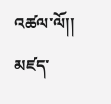འཚལ་ལོ།།
མཛད་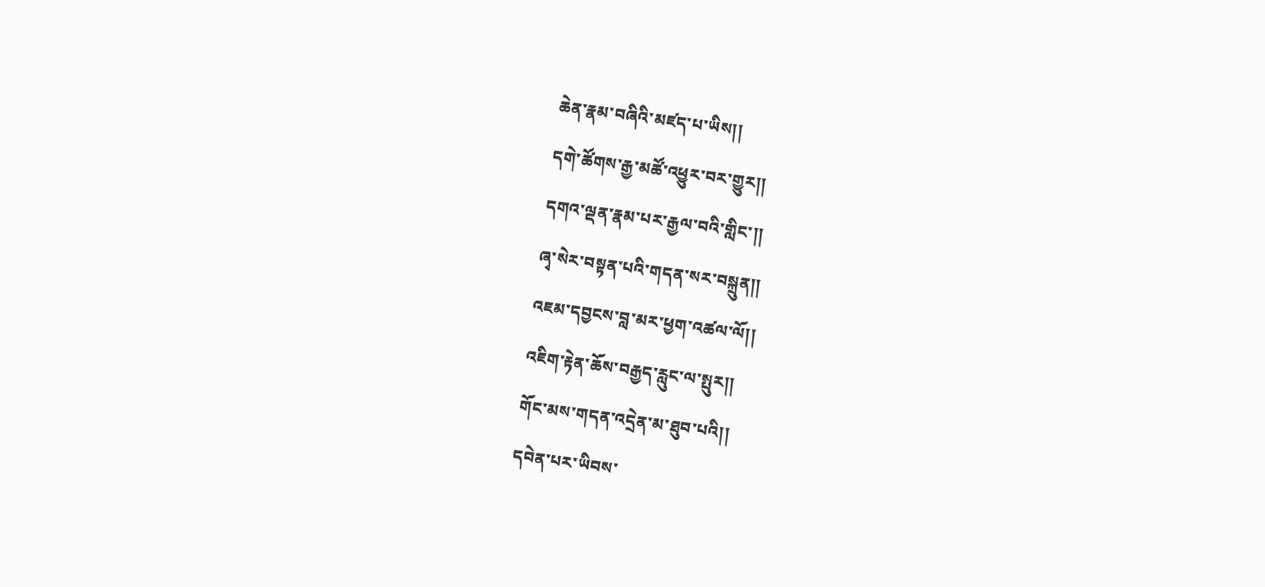ཆེན་རྣམ་བཞིའི་མཛད་པ་ཡིས།།
དགེ་ཚོགས་རྒྱ་མཚོ་འཕྱུར་བར་གྱུར།།
དགའ་ལྡན་རྣམ་པར་རྒྱལ་བའི་གླིང་།།
ཞྭ་སེར་བསྟན་པའི་གདན་སར་བསྐྲུན།།
འཇམ་དབྱངས་བླ་མར་ཕྱག་འཚལ་ལོ།།
འཇིག་རྟེན་ཆོས་བརྒྱད་རླུང་ལ་སྤུར།།
གོང་མས་གདན་འདྲེན་མ་ཐུབ་པའི།།
དབེན་པར་ཡིབས་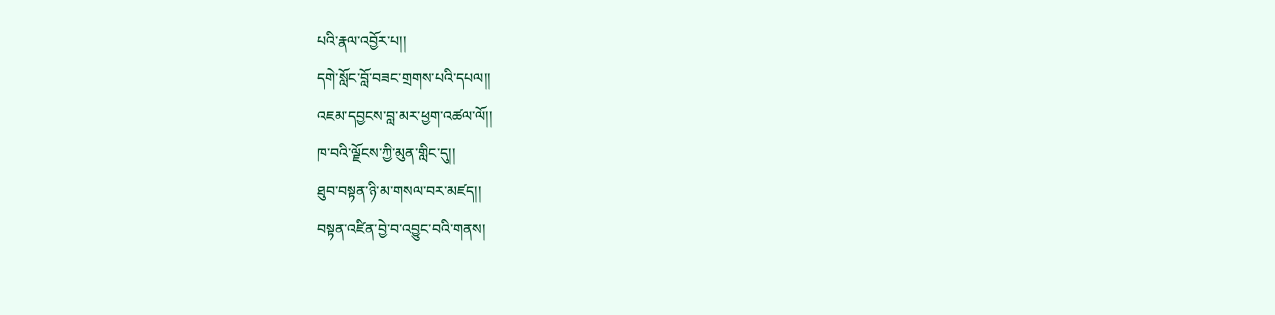པའི་རྣལ་འབྱོར་པ།།
དགེ་སློང་བློ་བཟང་གྲགས་པའི་དཔལ།།
འཇམ་དབྱངས་བླ་མར་ཕྱག་འཚལ་ལོ།།
ཁ་བའི་ལྗོངས་ཀྱི་མུན་གླིང་དུ།།
ཐུབ་བསྟན་ཉི་མ་གསལ་བར་མཛད།།
བསྟན་འཛིན་བྱེ་བ་འབྱུང་བའི་གནས།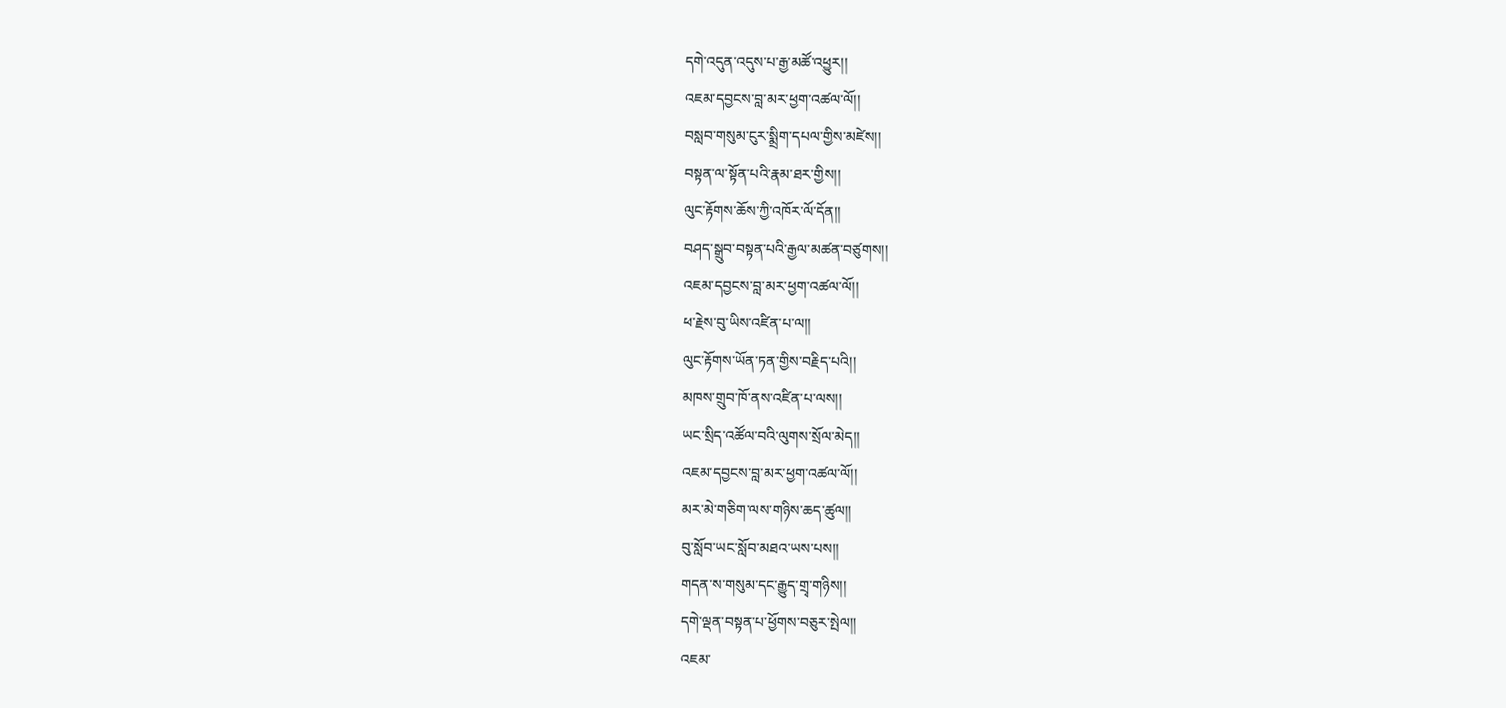དགེ་འདུན་འདུས་པ་རྒྱ་མཚོ་འཕྱུར།།
འཇམ་དབྱངས་བླ་མར་ཕྱག་འཚལ་ལོ།།
བསླབ་གསུམ་ངུར་སྨྲིག་དཔལ་གྱིས་མཛེས།།
བསྟན་ལ་སྟོན་པའི་རྣམ་ཐར་གྱིས།།
ལུང་རྟོགས་ཆོས་ཀྱི་འཁོར་ལོ་དོན།།
བཤད་སྒྲུབ་བསྟན་པའི་རྒྱལ་མཚན་བཙུགས།།
འཇམ་དབྱངས་བླ་མར་ཕྱག་འཚལ་ལོ།།
ཕ་རྗེས་བུ་ཡིས་འཛིན་པ་ལ།།
ལུང་རྟོགས་ཡོན་ཏན་གྱིས་བརྗིད་པའི།།
མཁས་གྲུབ་ཁོ་ནས་འཛིན་པ་ལས།།
ཡང་སྲིད་འཚོལ་བའི་ལུགས་སྲོལ་མེད།།
འཇམ་དབྱངས་བླ་མར་ཕྱག་འཚལ་ལོ།།
མར་མེ་གཅིག་ལས་གཉིས་ཆད་ཚུལ།།
བུ་སློབ་ཡང་སློབ་མཐའ་ཡས་པས།།
གདན་ས་གསུམ་དང་རྒྱུད་གྲྭ་གཉིས།།
དགེ་ལྡན་བསྟན་པ་ཕྱོགས་བཅུར་སྤེལ།།
འཇམ་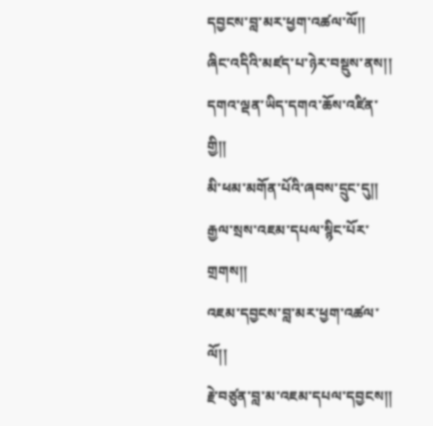དབྱངས་བླ་མར་ཕྱག་འཚལ་ལོ།།
ཞིང་འདིའི་མཛད་པ་ཉེར་བསྡུས་ནས།།
དགའ་ལྡན་ཡིད་དགའ་ཆོས་འཛིན་གྱི།།
མི་ཕམ་མགོན་པོའི་ཞབས་དྲུང་དུ།།
རྒྱལ་སྲས་འཇམ་དཔལ་སྙིང་པོར་གྲགས།།
འཇམ་དབྱངས་བླ་མར་ཕྱག་འཚལ་ལོ།།
རྗེ་བཙུན་བླ་མ་འཇམ་དཔལ་དབྱངས།།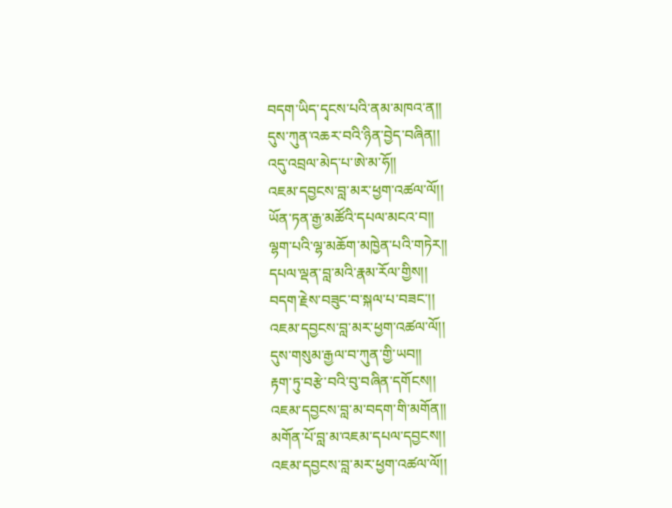བདག་ཡིད་དྭངས་པའི་ནམ་མཁའ་ན།།
དུས་ཀུན་འཆར་བའི་ཉིན་བྱེད་བཞིན།།
འདུ་འབྲལ་མེད་པ་ཨེ་མ་ཧོ།།
འཇམ་དབྱངས་བླ་མར་ཕྱག་འཚལ་ལོ།།
ཡོན་ཏན་རྒྱ་མཚོའི་དཔལ་མངའ་བ།།
ལྷག་པའི་ལྷ་མཆོག་མཁྱེན་པའི་གཏེར།།
དཔལ་ལྡན་བླ་མའི་རྣམ་རོལ་གྱིས།།
བདག་རྗེས་བཟུང་བ་སྐལ་པ་བཟང་།།
འཇམ་དབྱངས་བླ་མར་ཕྱག་འཚལ་ལོ།།
དུས་གསུམ་རྒྱལ་བ་ཀུན་གྱི་ཡབ།།
རྟག་ཏུ་བརྩེ་བའི་བུ་བཞིན་དགོངས།།
འཇམ་དབྱངས་བླ་མ་བདག་གི་མགོན།།
མགོན་པོ་བླ་མ་འཇམ་དཔལ་དབྱངས།།
འཇམ་དབྱངས་བླ་མར་ཕྱག་འཚལ་ལོ།།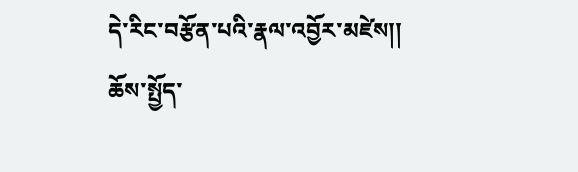དེ་རིང་བརྩོན་པའི་རྣལ་འབྱོར་མཛེས།།
ཆོས་སྤྱོད་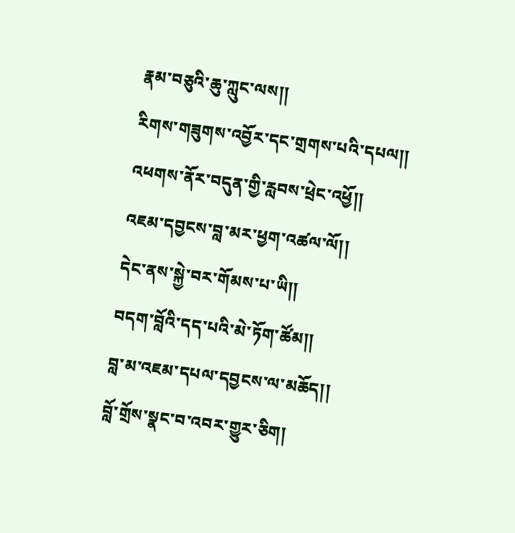རྣམ་བཅུའི་ཆུ་ཀླུང་ལས།།
རིགས་གཟུགས་འབྱོར་དང་གྲགས་པའི་དཔལ།།
འཕགས་ནོར་བདུན་གྱི་རླབས་ཕྲེང་འཕྱོ།།
འཇམ་དབྱངས་བླ་མར་ཕྱག་འཚལ་ལོ།།
དེང་ནས་སྐྱེ་བར་གོམས་པ་ཡི།།
བདག་བློའི་དད་པའི་མེ་ཏོག་ཚོམ།།
བླ་མ་འཇམ་དཔལ་དབྱངས་ལ་མཆོད།།
བློ་གྲོས་སྣང་བ་འབར་གྱུར་ཅིག།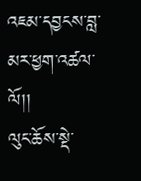འཇམ་དབྱངས་བླ་མར་ཕྱག་འཚལ་ལོ།།
ལུང་ཆོས་སྡེ་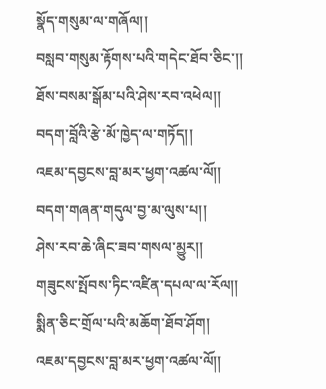སྣོད་གསུམ་ལ་གཞོལ།།
བསླབ་གསུམ་རྟོགས་པའི་གདེང་ཐོབ་ཅིང་།།
ཐོས་བསམ་སྒོམ་པའི་ཤེས་རབ་འཕེལ།།
བདག་བློའི་རྩེ་མོ་ཁྱེད་ལ་གཏོད།།
འཇམ་དབྱངས་བླ་མར་ཕྱག་འཚལ་ལོ།།
བདག་གཞན་གདུལ་བྱ་མ་ལུས་པ།།
ཤེས་རབ་ཆེ་ཞིང་ཟབ་གསལ་མྱུར།།
གཟུངས་སྤོབས་ཏིང་འཛིན་དཔལ་ལ་རོལ།།
སྨིན་ཅིང་གྲོལ་པའི་མཆོག་ཐོབ་ཤོག།
འཇམ་དབྱངས་བླ་མར་ཕྱག་འཚལ་ལོ།།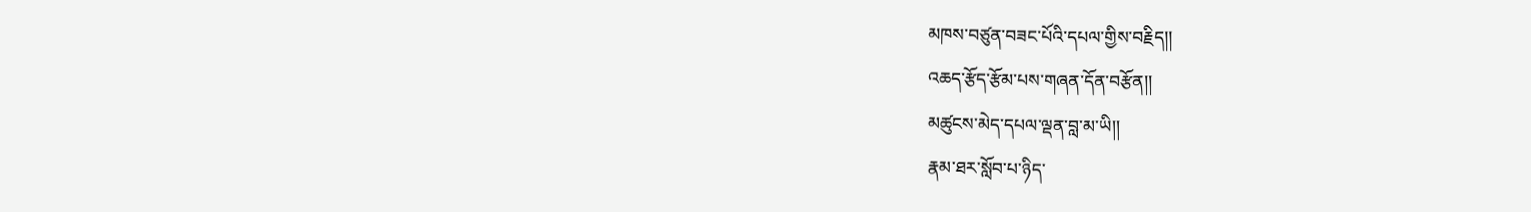མཁས་བཙུན་བཟང་པོའི་དཔལ་གྱིས་བརྗིད།།
འཆད་རྩོད་རྩོམ་པས་གཞན་དོན་བརྩོན།།
མཚུངས་མེད་དཔལ་ལྡན་བླ་མ་ཡི།།
རྣམ་ཐར་སློབ་པ་ཉིད་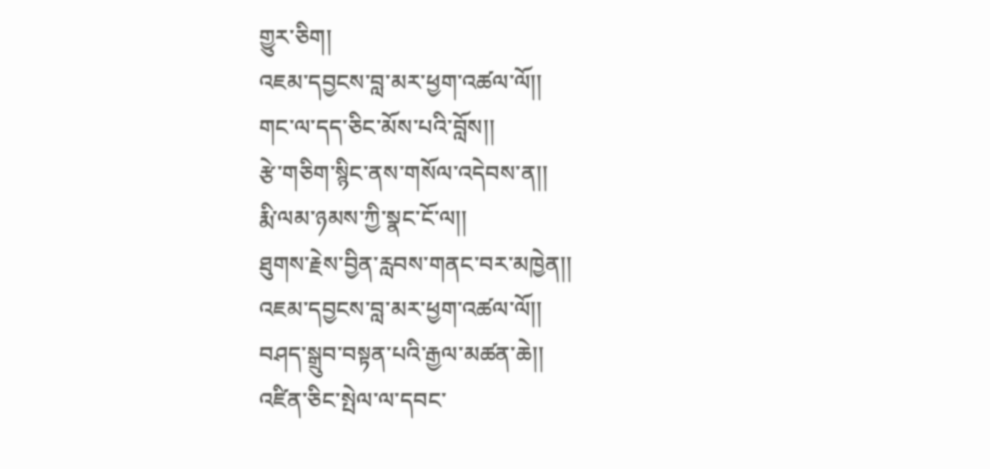གྱུར་ཅིག།
འཇམ་དབྱངས་བླ་མར་ཕྱག་འཚལ་ལོ།།
གང་ལ་དད་ཅིང་མོས་པའི་བློས།།
རྩེ་གཅིག་སྙིང་ནས་གསོལ་འདེབས་ན།།
རྨི་ལམ་ཉམས་ཀྱི་སྣང་ངོ་ལ།།
ཐུགས་རྗེས་བྱིན་རླབས་གནང་བར་མཁྱེན།།
འཇམ་དབྱངས་བླ་མར་ཕྱག་འཚལ་ལོ།།
བཤད་སྒྲུབ་བསྟན་པའི་རྒྱལ་མཚན་ཆེ།།
འཛིན་ཅིང་སྤེལ་ལ་དབང་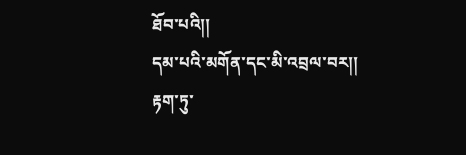ཐོབ་པའི།།
དམ་པའི་མགོན་དང་མི་འབྲལ་བར།།
རྟག་ཏུ་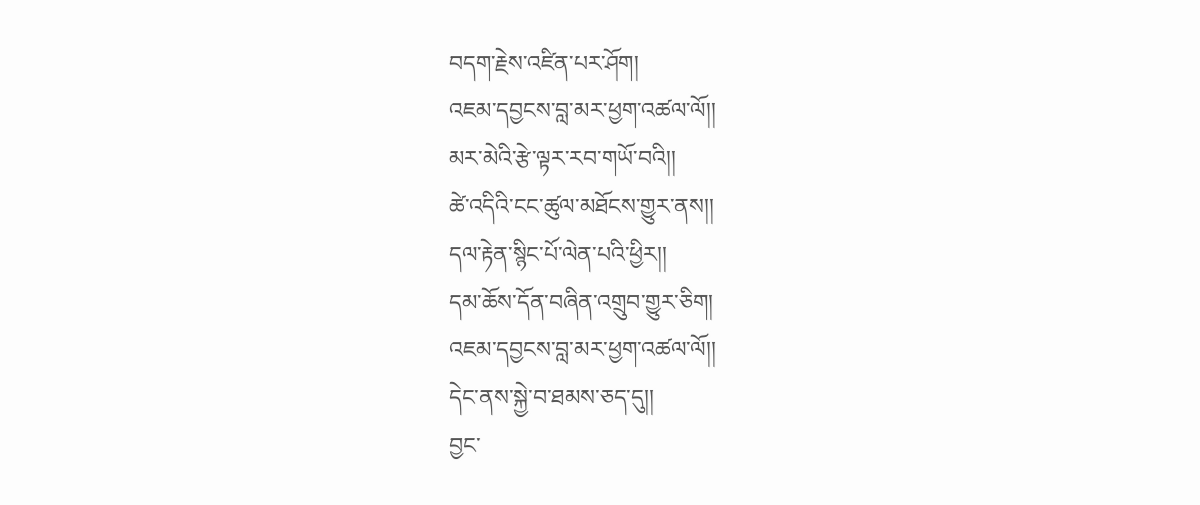བདག་རྗེས་འཛིན་པར་ཤོག།
འཇམ་དབྱངས་བླ་མར་ཕྱག་འཚལ་ལོ།།
མར་མེའི་རྩེ་ལྟར་རབ་གཡོ་བའི།།
ཚེ་འདིའི་ངང་ཚུལ་མཐོངས་གྱུར་ནས།།
དལ་རྟེན་སྙིང་པོ་ལེན་པའི་ཕྱིར།།
དམ་ཆོས་དོན་བཞིན་འགྲུབ་གྱུར་ཅིག།
འཇམ་དབྱངས་བླ་མར་ཕྱག་འཚལ་ལོ།།
དེང་ནས་སྐྱེ་བ་ཐམས་ཅད་དུ།།
བྱང་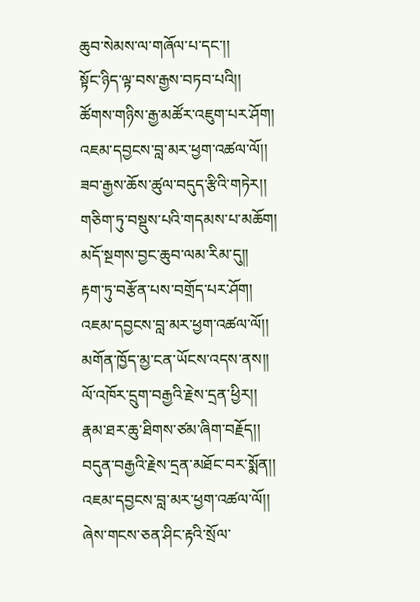ཆུབ་སེམས་ལ་གཞོལ་པ་དང་།།
སྟོང་ཉིད་ལྟ་བས་རྒྱས་བཏབ་པའི།།
ཚོགས་གཉིས་རྒྱ་མཚོར་འཇུག་པར་ཤོག།
འཇམ་དབྱངས་བླ་མར་ཕྱག་འཚལ་ལོ།།
ཟབ་རྒྱས་ཆོས་ཚུལ་བདུད་རྩིའི་གཏེར།།
གཅིག་ཏུ་བསྡུས་པའི་གདམས་པ་མཆོག།
མདོ་སྔགས་བྱང་ཆུབ་ལམ་རིམ་དུ།།
རྟག་ཏུ་བརྩོན་པས་བགྲོད་པར་ཤོག།
འཇམ་དབྱངས་བླ་མར་ཕྱག་འཚལ་ལོ།།
མགོན་ཁྱོད་མྱ་ངན་ཡོངས་འདས་ནས།།
ལོ་འཁོར་དྲུག་བརྒྱའི་རྗེས་དྲན་ཕྱིར།།
རྣམ་ཐར་ཆུ་ཐིགས་ཙམ་ཞིག་བརྗོད།།
བདུན་བརྒྱའི་རྗེས་དྲན་མཐོང་བར་སྨོན།།
འཇམ་དབྱངས་བླ་མར་ཕྱག་འཚལ་ལོ།།
ཞེས་གངས་ཅན་ཤིང་རྟའི་སྲོལ་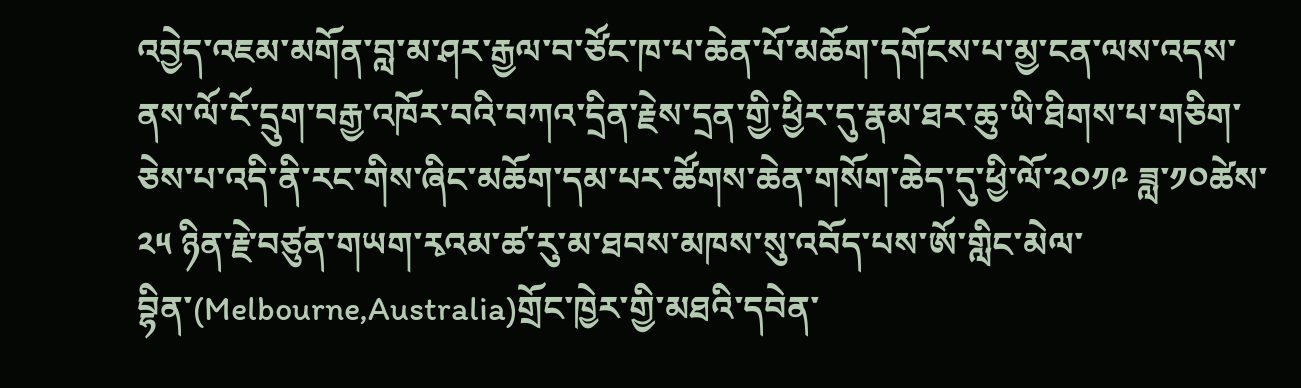འབྱེད་འཇམ་མགོན་བླ་མ་ཤར་རྒྱལ་བ་ཙོང་ཁ་པ་ཆེན་པོ་མཆོག་དགོངས་པ་མྱ་ངན་ལས་འདས་ནས་ལོ་ངོ་དྲུག་བརྒྱ་འཁོར་བའི་བཀའ་དྲིན་རྗེས་དྲན་གྱི་ཕྱིར་དུ་རྣམ་ཐར་ཆུ་ཡི་ཐིགས་པ་གཅིག་ཅེས་པ་འདི་ནི་རང་གིས་ཞིང་མཆོག་དམ་པར་ཚོགས་ཆེན་གསོག་ཆེད་དུ་ཕྱི་ལོ་༢༠༡༩ ཟླ་༡༠ཚེས་༢༥ ཉིན་རྗེ་བཙུན་གཡག་རྭའམ་ཚ་རུ་མ་ཐབས་མཁས་སུ་འབོད་པས་ཨོ་གླིང་མེལ་བྷིན་(Melbourne,Australia)གྲོང་ཁྱེར་གྱི་མཐའི་དབེན་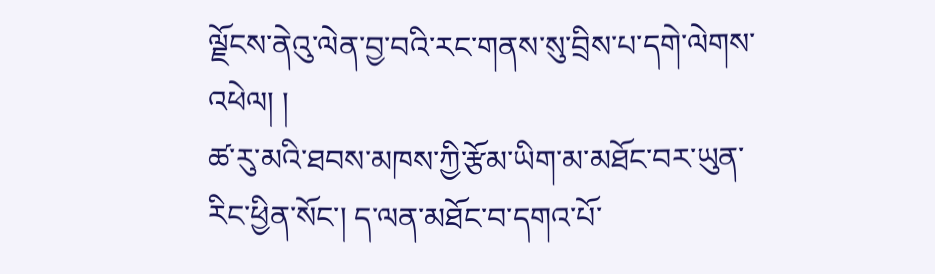ལྗོངས་ནེའུ་ལེན་བྱ་བའི་རང་གནས་སུ་བྲིས་པ་དགེ་ལེགས་འཕེལ། །
ཚ་རུ་མའི་ཐབས་མཁས་ཀྱི་རྩོམ་ཡིག་མ་མཐོང་བར་ཡུན་རིང་ཕྱིན་སོང་། ད་ལན་མཐོང་བ་དགའ་པོ་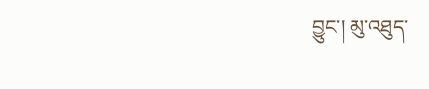བྱུང་། མུ་འཐུད་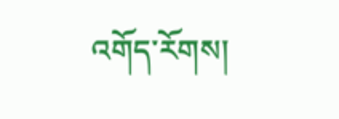འགོད་རོགས།